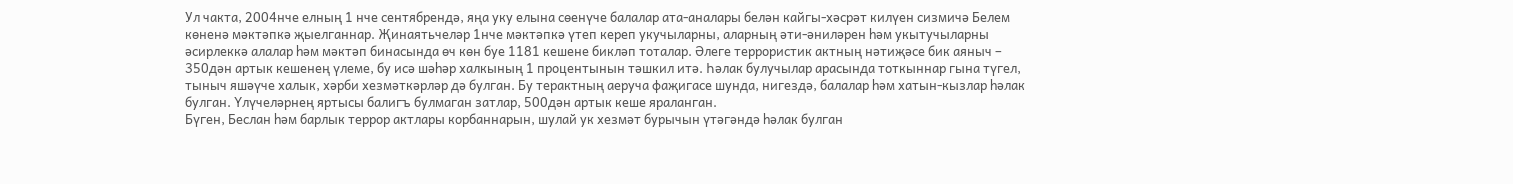Ул чакта, 2004нче елның 1 нче сентябрендә, яңа уку елына сөенүче балалар ата-аналары белән кайгы-хәсрәт килүен сизмичә Белем көненә мәктәпкә җыелганнар. Җинаятьчеләр 1нче мәктәпкә үтеп кереп укучыларны, аларның әти-әниләрен һәм укытучыларны әсирлеккә алалар һәм мәктәп бинасында өч көн буе 1181 кешене бикләп тоталар. Әлеге террористик актның нәтиҗәсе бик аяныч – 350дән артык кешенең үлеме, бу исә шәһәр халкының 1 процентынын тәшкил итә. Һәлак булучылар арасында тоткыннар гына түгел, тыныч яшәүче халык, хәрби хезмәткәрләр дә булган. Бу терактның аеруча фаҗигасе шунда, нигездә, балалар һәм хатын-кызлар һәлак булган. Үлүчеләрнең яртысы балигъ булмаган затлар, 500дән артык кеше яраланган.
Бүген, Беслан һәм барлык террор актлары корбаннарын, шулай ук хезмәт бурычын үтәгәндә һәлак булган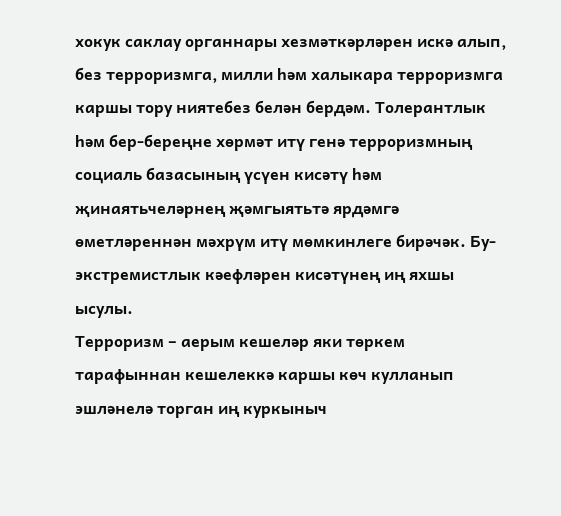хокук саклау органнары хезмәткәрләрен искә алып, без терроризмга, милли һәм халыкара терроризмга каршы тору ниятебез белән бердәм. Толерантлык һәм бер-береңне хөрмәт итү генә терроризмның социаль базасының үсүен кисәтү һәм җинаятьчеләрнең җәмгыятьтә ярдәмгә өметләреннән мәхрүм итү мөмкинлеге бирәчәк. Бу-экстремистлык кәефләрен кисәтүнең иң яхшы ысулы.
Терроризм – аерым кешеләр яки төркем тарафыннан кешелеккә каршы көч кулланып эшләнелә торган иң куркыныч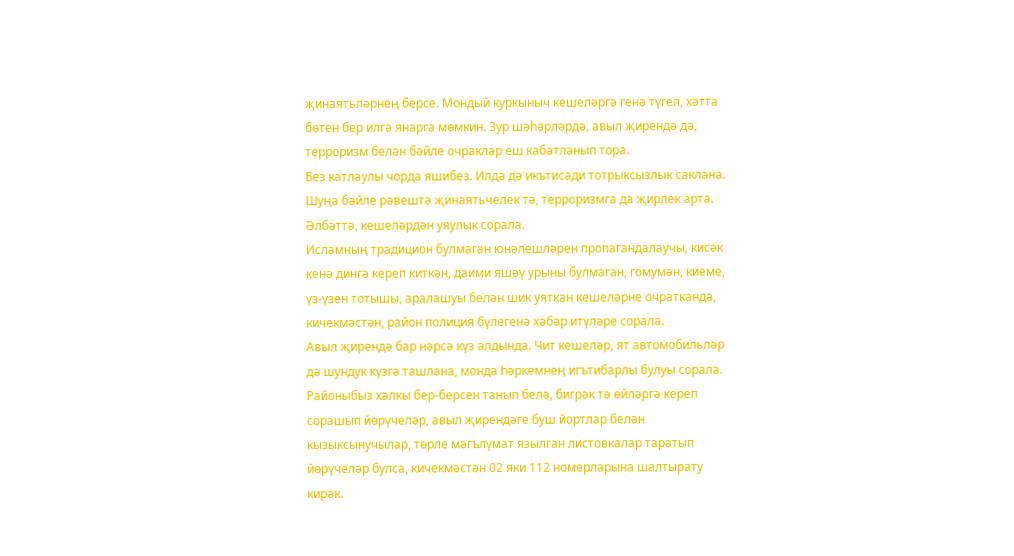җинаятьләрнең берсе. Мондый куркыныч кешеләргә генә түгел, хәтта бөтен бер илгә янарга мөмкин. Зур шәһәрләрдә, авыл җирендә дә, терроризм белән бәйле очраклар еш кабатланып тора.
Без катлаулы чорда яшибез. Илдә дә икътисади тотрыксызлык саклана. Шуңа бәйле рәвештә җинаятьчелек тә, терроризмга да җирлек арта. Әлбәттә, кешеләрдән уяулык сорала.
Исламның традицион булмаган юнәлешләрен пропагандалаучы, кисәк кенә дингә кереп киткән, даими яшәү урыны булмаган, гомумән, киеме, үз-үзен тотышы, аралашуы белән шик уяткан кешеләрне очратканда, кичекмәстән, район полиция бүлегенә хәбәр итүләре сорала.
Авыл җирендә бар нәрсә күз алдында. Чит кешеләр, ят автомобильләр дә шундук күзгә ташлана, монда һәркемнең игътибарлы булуы сорала. Районыбыз халкы бер-берсен танып белә, бигрәк тә өйләргә кереп сорашып йөрүчеләр, авыл җирендәге буш йортлар белән кызыксынучылар, төрле мәгълүмат язылган листовкалар таратып йөрүчеләр булса, кичекмәстән 02 яки 112 номерларына шалтырату кирәк.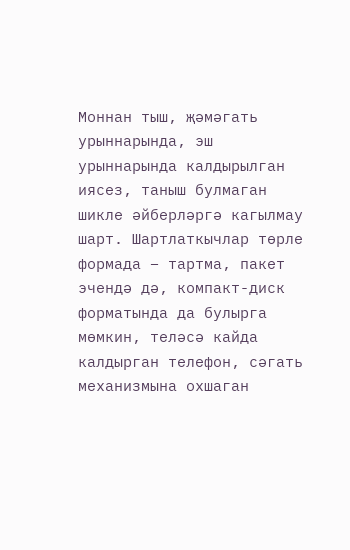Моннан тыш, җәмәгать урыннарында, эш урыннарында калдырылган иясез, таныш булмаган шикле әйберләргә кагылмау шарт. Шартлаткычлар төрле формада – тартма, пакет эчендә дә, компакт-диск форматында да булырга мөмкин, теләсә кайда калдырган телефон, сәгать механизмына охшаган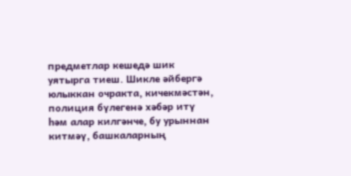предметлар кешедә шик уятырга тиеш. Шикле әйбергә юлыккан очракта, кичекмәстән, полиция бүлегенә хәбәр итү һәм алар килгәнче, бу урыннан китмәү, башкаларның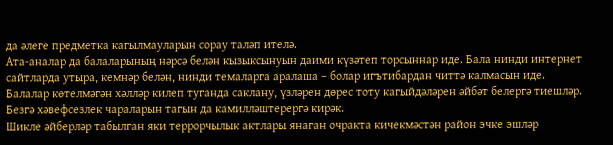да әлеге предметка кагылмауларын сорау таләп ителә.
Ата-аналар да балаларының нәрсә белән кызыксынуын даими күзәтеп торсыннар иде. Бала нинди интернет сайтларда утыра, кемнәр белән, нинди темаларга аралаша – болар игътибардан читтә калмасын иде. Балалар көтелмәгән хәлләр килеп туганда саклану, үзләрен дөрес тоту кагыйдәләрен әйбәт белергә тиешләр. Безгә хәвефсезлек чараларын тагын да камилләштерергә кирәк.
Шикле әйберләр табылган яки террорчылык актлары янаган очракта кичекмәстән район эчке эшләр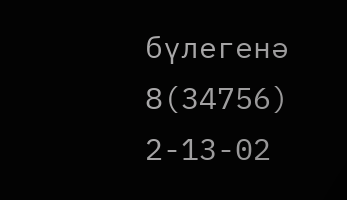бүлегенә 8(34756) 2-13-02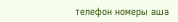телефон номеры аша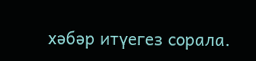хәбәр итүегез сорала.